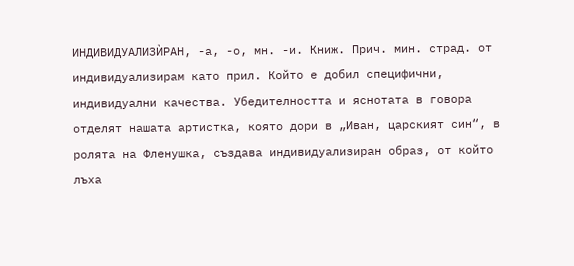ИНДИВИДУАЛИЗЍРАН, -а, -о, мн. -и. Книж. Прич. мин. страд. от индивидуализирам като прил. Който е добил специфични, индивидуални качества. Убедителността и яснотата в говора отделят нашата артистка, която дори в „Иван, царският син“, в ролята на Фленушка, създава индивидуализиран образ, от който лъха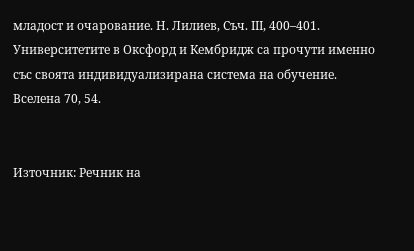младост и очарование. Н. Лилиев, Съч. ІІІ, 400–401. Университетите в Оксфорд и Кембридж са прочути именно със своята индивидуализирана система на обучение. Вселена 70, 54.


Източник: Речник на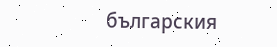българския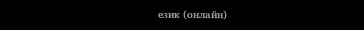език (онлайн)